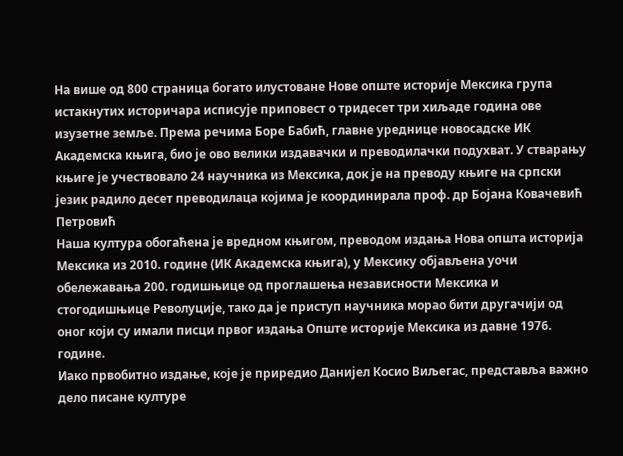На више од 800 страница богато илустоване Нове опште историје Мексика група истакнутих историчара исписује приповест о тридесет три хиљаде година ове изузетне земље. Према речима Боре Бабић, главне уреднице новосадске ИК Академска књига, био је ово велики издавачки и преводилачки подухват. У стварању књиге је учествовало 24 научника из Мексика, док је на преводу књиге на српски језик радило десет преводилаца којима је координирала проф. др Бојана Ковачевић Петровић
Наша култура обогаћена је вредном књигом, преводом издања Нова општа историја Мексика из 2010. године (ИК Академска књига), у Мексику објављена уочи обележавања 200. годишњице од проглашења независности Мексика и стогодишњице Револуције, тако да је приступ научника морао бити другачији од оног који су имали писци првог издања Опште историје Мексика из давне 1976. године.
Иако првобитно издање, које је приредио Данијел Косио Виљегас, представља важно дело писане културе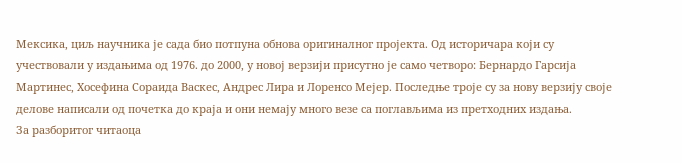Мексика, циљ научника је сада био потпуна обнова оригиналног пројекта. Од историчара који су учествовали у издањима од 1976. до 2000, у новој верзији присутно је само четворо: Бернардо Гарсија Мартинес, Хосефина Сораида Васкес, Андрес Лира и Лоренсо Мејер. Последње троје су за нову верзију своје делове написали од почетка до краја и они немају много везе са поглављима из претходних издања.
За разборитог читаоца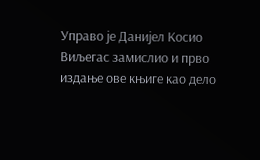Управо је Данијел Косио Виљегас замислио и прво издање ове књиге као дело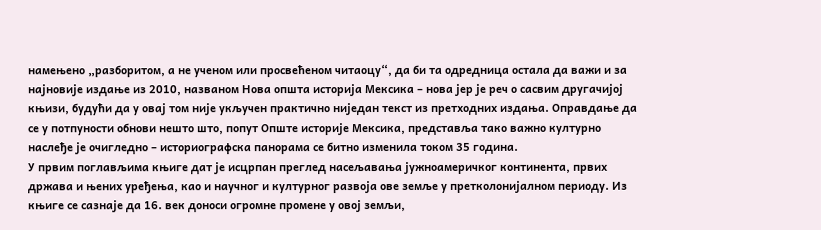намењено „разборитом, а не ученом или просвећеном читаоцу“, да би та одредница остала да важи и за најновије издање из 2010, названом Нова општа историја Мексика – нова јер је реч о сасвим другачијој књизи, будући да у овај том није укључен практично ниједан текст из претходних издања. Оправдање да се у потпуности обнови нешто што, попут Опште историје Мексика, представља тако важно културно наслеђе је очигледно – историографска панорама се битно изменила током 35 година.
У првим поглављима књиге дат је исцрпан преглед насељавања јужноамеричког континента, првих држава и њених уређења, као и научног и културног развоја ове земље у претколонијалном периоду. Из књиге се сазнаје да 16. век доноси огромне промене у овој земљи,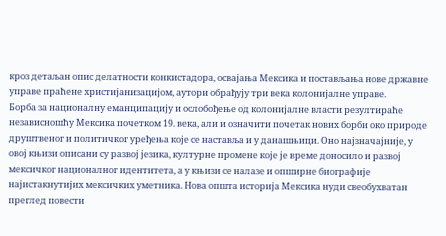кроз детаљан опис делатности конкистадора, освајања Мексика и постављања нове државне управе праћене христијанизацијом, аутори обрађују три века колонијалне управе.
Борба за националну еманципацију и ослобођење од колонијалне власти резултираће независношћу Мексика почетком 19. века, али и означити почетак нових борби око природе друштвеног и политичког уређења које се наставља и у данашњици. Оно најзначајније, у овој књизи описани су развој језика, културне промене које је време доносило и развој мексичког националног идентитета, а у књизи се налазе и опширне биографије најистакнутијих мексичких уметника. Нова општа историја Мексика нуди свеобухватан преглед повести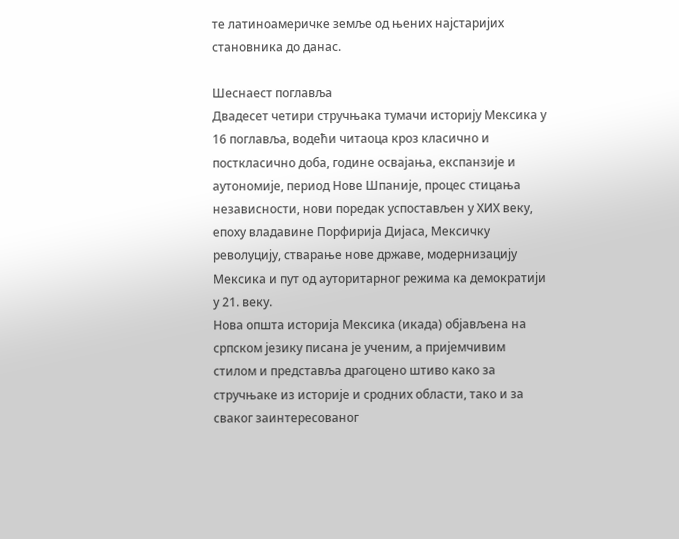те латиноамеричке земље од њених најстаријих становника до данас.

Шеснаест поглавља
Двадесет четири стручњака тумачи историју Мексика у 16 поглавља, водећи читаоца кроз класично и посткласично доба, године освајања, експанзије и аутономије, период Нове Шпаније, процес стицања независности, нови поредак успостављен у XИX веку, епоху владавине Порфирија Дијаса, Мексичку револуцију, стварање нове државе, модернизацију Мексика и пут од ауторитарног режима ка демократији у 21. веку.
Нова општа историја Мексика (икада) објављена на српском језику писана је ученим, а пријемчивим стилом и представља драгоцено штиво како за стручњаке из историје и сродних области, тако и за сваког заинтересованог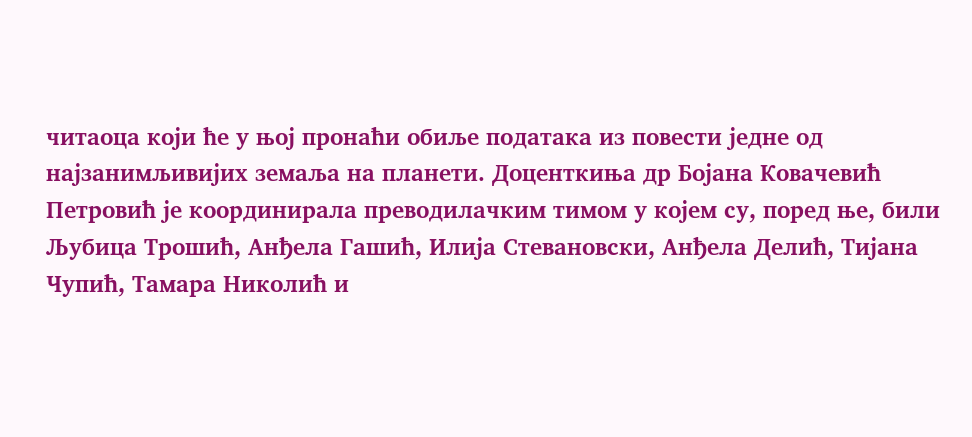читаоца који ће у њој пронаћи обиље података из повести једне од најзанимљивијих земаља на планети. Доценткиња др Бојана Ковачевић Петровић је координирала преводилачким тимом у којем су, поред ње, били Љубица Трошић, Анђела Гашић, Илија Стевановски, Анђела Делић, Тијана Чупић, Тамара Николић и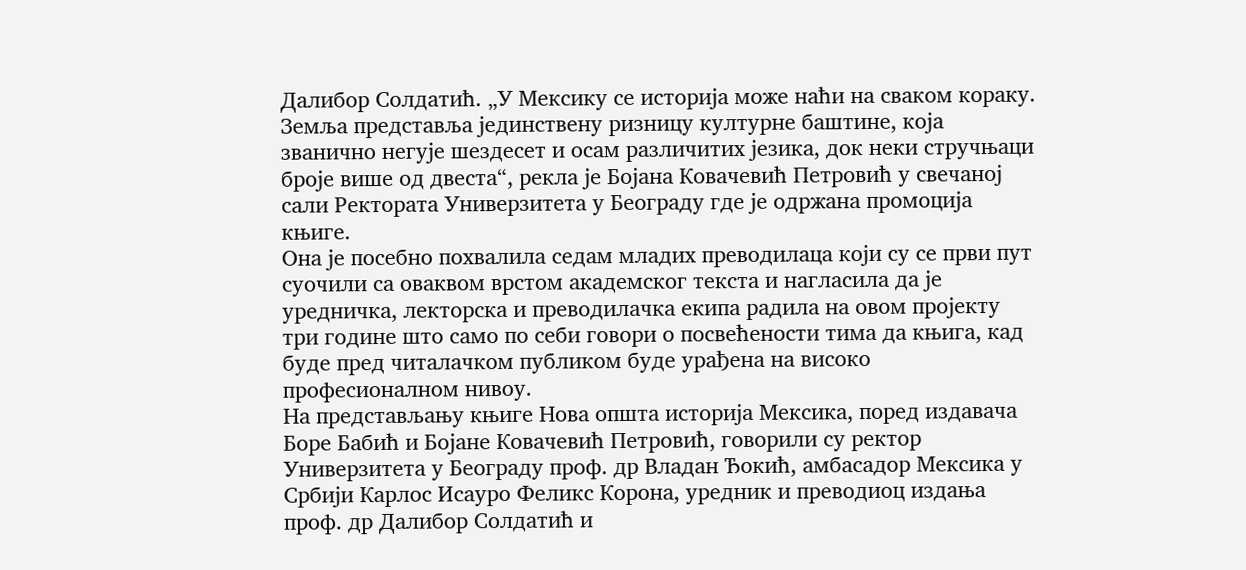Далибор Солдатић. „У Мексику се историја може наћи на сваком кораку. Земља представља јединствену ризницу културне баштине, која званично негује шездесет и осам различитих језика, док неки стручњаци броје више од двеста“, рекла је Бојана Ковачевић Петровић у свечаној сали Ректората Универзитета у Београду где је одржана промоција књиге.
Она је посебно похвалила седам младих преводилаца који су се први пут суочили са оваквом врстом академског текста и нагласила да је уредничка, лекторска и преводилачка екипа радила на овом пројекту три године што само по себи говори о посвећености тима да књига, кад буде пред читалачком публиком буде урађена на високо професионалном нивоу.
На представљању књиге Нова општа историја Мексика, поред издавача Боре Бабић и Бојане Ковачевић Петровић, говорили су ректор Универзитета у Београду проф. др Владан Ђокић, амбасадор Мексика у Србији Карлос Исауро Феликс Корона, уредник и преводиоц издања проф. др Далибор Солдатић и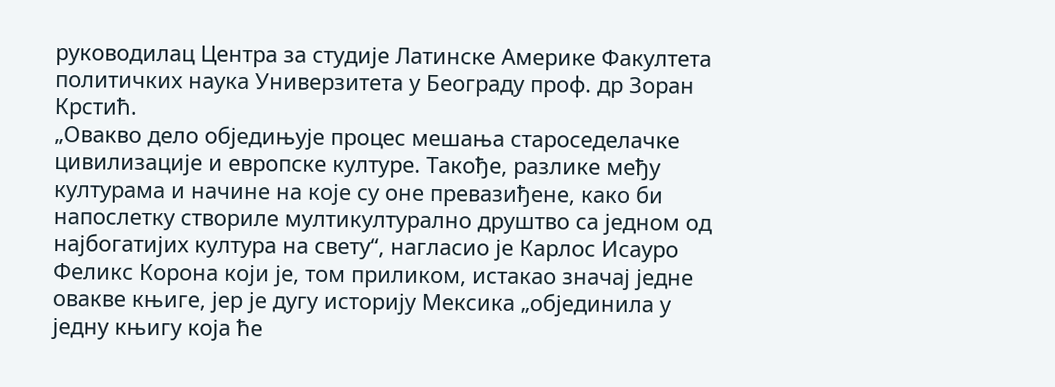руководилац Центра за студије Латинске Америке Факултета политичких наука Универзитета у Београду проф. др Зоран Крстић.
„Овакво дело обједињује процес мешања староседелачке цивилизације и европске културе. Такође, разлике међу културама и начине на које су оне превазиђене, како би напослетку створиле мултикултурално друштво са једном од најбогатијих култура на свету“, нагласио је Карлос Исауро Феликс Корона који је, том приликом, истакао значај једне овакве књиге, јер је дугу историју Мексика „објединила у једну књигу која ће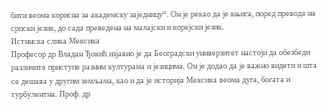бити веома корисна за академску заједницу“. Он је рекао да је књига, поред превода на српски језик, до сада преведена на малајски и корејски језик.
Истинска слика Мексика
Професор др Владан Ђокић изјавио је да Београдски универзитет настоји да обезбеди различите приступе разним културама и језицима. Он је додао да је важно видети и шта се дешава у другим земљама, као и да је историја Мексика веома дуга, богата и турбулентна. Проф. др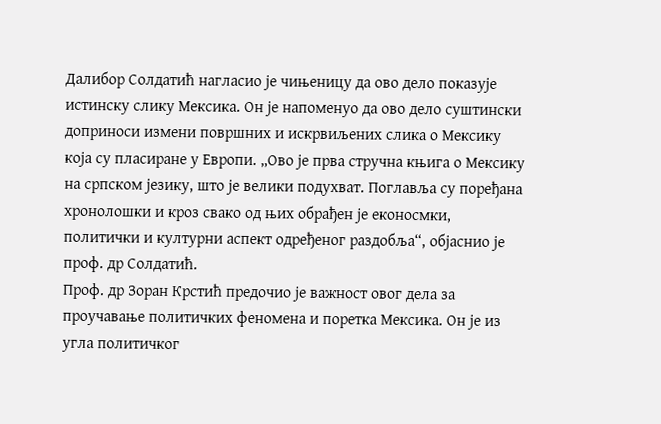Далибор Солдатић нагласио је чињеницу да ово дело показује истинску слику Мексика. Он је напоменуо да ово дело суштински доприноси измени површних и искрвиљених слика о Мексику која су пласиране у Европи. „Ово је прва стручна књига о Мексику на српском језику, што је велики подухват. Поглавља су поређана хронолошки и кроз свако од њих обрађен је еконосмки, политички и културни аспект одређеног раздобља“, објаснио је проф. др Солдатић.
Проф. др Зоран Крстић предочио је важност овог дела за проучавање политичких феномена и поретка Мексика. Он је из угла политичког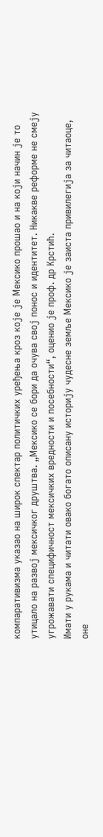компаративизма указао на широк спектар политичких уређења кроз које је Мексико прошао и на који начин је то утицало на развој мексичког друштва. „Мексико се бори да очува свој понос и идентитет. Никакве реформе не смеју угрожавати специфичност мексичких вредности и посебности“, оценио је проф. др Крстић.
Имати у рукама и читати овако богато описану историју чудесне земље Мексико је заиста привилегија за читаоце, оне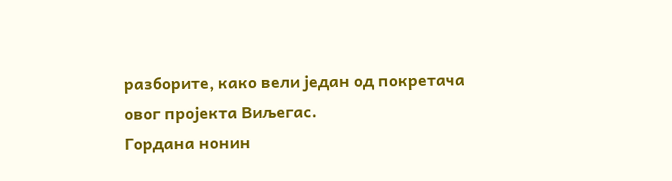разборите, како вели један од покретача овог пројекта Виљегас.
Гордана нонин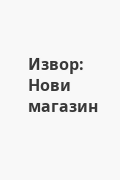Извор: Нови магазин